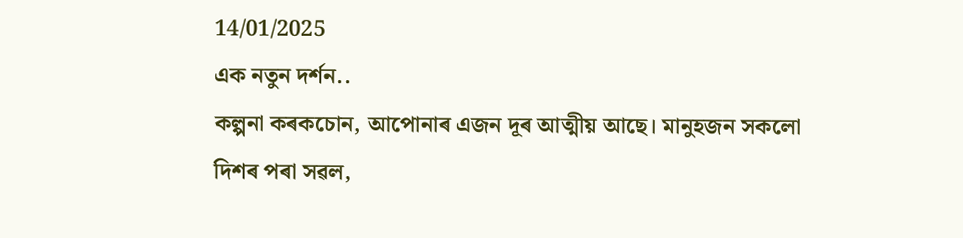14/01/2025
এক নতুন দৰ্শন..
কল্পনা কৰকচোন, আপোনাৰ এজন দূৰ আত্মীয় আছে। মানুহজন সকলো দিশৰ পৰা সৱল,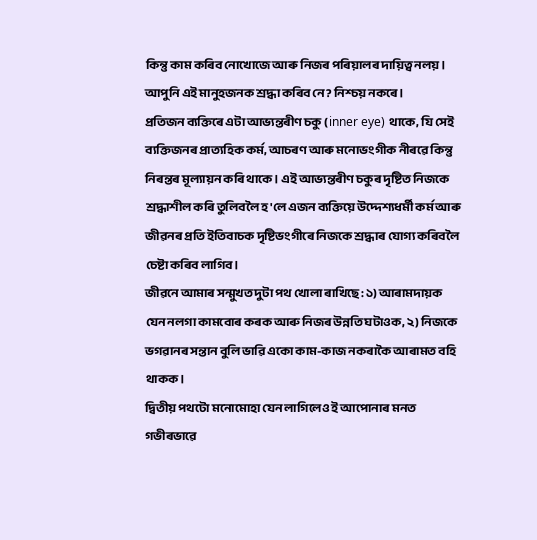কিন্তু কাম কৰিব নোখোজে আৰু নিজৰ পৰিয়ালৰ দায়িত্ব নলয়।
আপুনি এই মানুহজনক শ্ৰদ্ধা কৰিব নে ? নিশ্চয় নকৰে।
প্ৰতিজন ব্যক্তিৰে এটা আভ্যন্তৰীণ চকু ( inner eye) থাকে, যি সেই ব্যক্তিজনৰ প্ৰাত্যহিক কৰ্ম, আচৰণ আৰু মনোভংগীক নীৰৱে কিন্তু নিৰন্তৰ মূল্যায়ন কৰি থাকে। এই আভ্যন্তৰীণ চকুৰ দৃষ্টিত নিজকে শ্ৰদ্ধাশীল কৰি তুলিবলৈ হ'লে এজন ব্যক্তিয়ে উদ্দেশ্যধৰ্মী কৰ্ম আৰু জীৱনৰ প্ৰতি ইতিবাচক দৃষ্টিভংগীৰে নিজকে শ্ৰদ্ধাৰ যোগ্য কৰিবলৈ চেষ্টা কৰিব লাগিব।
জীৱনে আমাৰ সন্মুখত দুটা পথ খোলা ৰাখিছে : ১) আৰামদায়ক যেন নলগা কামবোৰ কৰক আৰু নিজৰ উন্নতি ঘটাওক, ২) নিজকে ভগৱানৰ সন্তান বুলি ভাৱি একো কাম-কাজ নকৰাকৈ আৰামত বহি থাকক।
দ্বিতীয় পথটো মনোমোহা যেন লাগিলেও ই আপোনাৰ মনত গভীৰভাৱে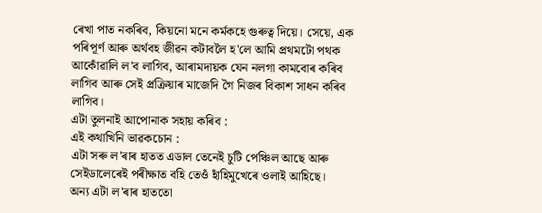ৰেখা পাত নকৰিব, কিয়নো মনে কৰ্মকহে গুৰুত্ব দিয়ে। সেয়ে, এক পৰিপূৰ্ণ আৰু অৰ্থবহ জীৱন কটাবলৈ হ'লে আমি প্ৰথমটো পথক আকোঁৱালি ল'ব লাগিব, আৰামদায়ক যেন নলগা কামবোৰ কৰিব লাগিব আৰু সেই প্ৰক্ৰিয়াৰ মাজেদি গৈ নিজৰ বিকাশ সাধন কৰিব লাগিব।
এটা তুলনাই আপোনাক সহায় কৰিব :
এই কথাখিনি ভাৱকচোন :
এটা সৰু ল'ৰাৰ হাতত এডাল তেনেই চুটি পেঞ্চিল আছে আৰু সেইডালেৰেই পৰীক্ষাত বহি তেওঁ হাঁহিমুখেৰে ওলাই আহিছে।
অন্য এটা ল'ৰাৰ হাততো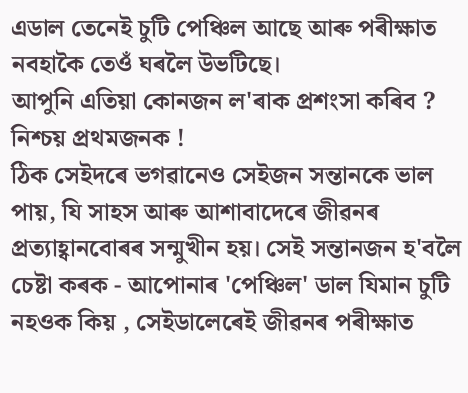এডাল তেনেই চুটি পেঞ্চিল আছে আৰু পৰীক্ষাত নবহাকৈ তেওঁ ঘৰলৈ উভটিছে।
আপুনি এতিয়া কোনজন ল'ৰাক প্ৰশংসা কৰিব ? নিশ্চয় প্ৰথমজনক !
ঠিক সেইদৰে ভগৱানেও সেইজন সন্তানকে ভাল পায়, যি সাহস আৰু আশাবাদেৰে জীৱনৰ প্ৰত্যাহ্বানবোৰৰ সন্মুখীন হয়। সেই সন্তানজন হ'বলৈ চেষ্টা কৰক - আপোনাৰ 'পেঞ্চিল' ডাল যিমান চুটি নহওক কিয় , সেইডালেৰেই জীৱনৰ পৰীক্ষাত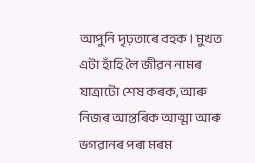আপুনি দৃঢ়তাৰে বহক। মুখত এটা হাঁহি লৈ জীৱন নামৰ যাত্ৰাটো শেষ কৰক, আৰু নিজৰ আন্তৰিক আত্মা আৰু ভগৱানৰ পৰা মৰম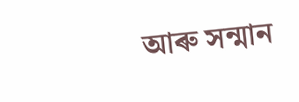আৰু সন্মান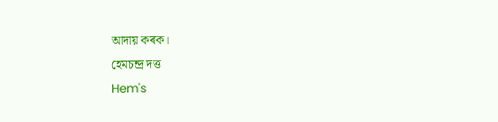আদায় কৰক।
হেমচন্দ্ৰ দত্ত
Hem's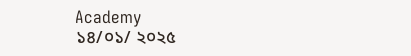Academy
১৪/০১/ ২০২৫